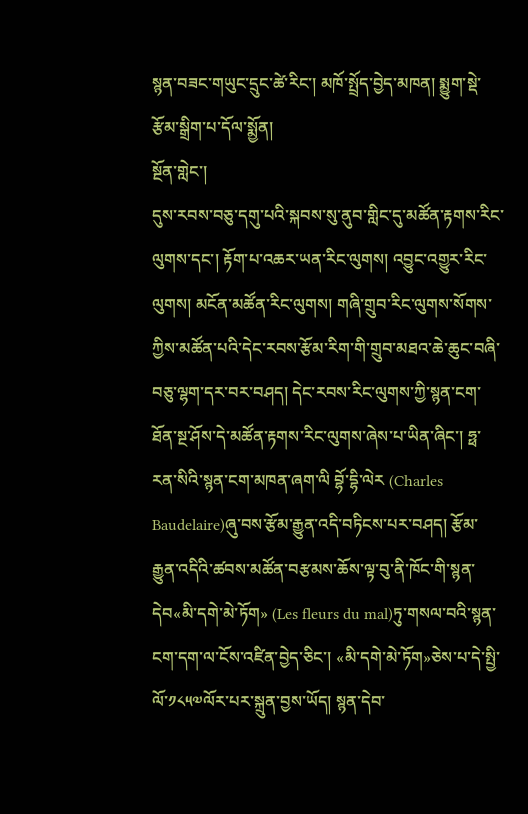སྙན་བཟང་གཡུང་དྲུང་ཚེ་རིང་། མཁོ་སྤྲོད་བྱེད་མཁན། སྨྱུག་སྡེ་རྩོམ་སྒྲིག་པ་དོལ་སྨྱོན།
སྔོན་གླེང་།
དུས་རབས་བཅུ་དགུ་པའི་སྐབས་སུ་ནུབ་གླིང་དུ་མཚོན་རྟགས་རིང་ལུགས་དང་། རྟོག་པ་འཆར་ཡན་རིང་ལུགས། འབྱུང་འགྱུར་རིང་ལུགས། མངོན་མཚོན་རིང་ལུགས། གཞི་གྲུབ་རིང་ལུགས་སོགས་ཀྱིས་མཚོན་པའི་དེང་རབས་རྩོམ་རིག་གི་གྲུབ་མཐའ་ཆེ་ཆུང་བཞི་བཅུ་ལྷག་དར་བར་བཤད། དེང་རབས་རིང་ལུགས་ཀྱི་སྙན་ངག་ཐོན་སྔ་ཤོས་དེ་མཚོན་རྟགས་རིང་ལུགས་ཞེས་པ་ཡིན་ཞིང་། ཧྥ་རན་སིའི་སྙན་ངག་མཁན་ཞག་ལི བྷོ་དྷི་ལེར (Charles Baudelaire)ཞུ་བས་རྩོམ་རྒྱུན་འདི་བཏིངས་པར་བཤད། རྩོམ་རྒྱུན་འདིའི་ཚབས་མཚོན་བརྩམས་ཆོས་ལྟ་བུ་ནི་ཁོང་གི་སྙན་དེབ«མི་དགེ་མེ་ཏོག» (Les fleurs du mal)ཏུ་གསལ་བའི་སྙན་ངག་དག་ལ་ངོས་འཛིན་བྱེད་ཅིང་། «མི་དགེ་མེ་ཏོག»ཅེས་པ་དེ་སྤྱི་ལོ་༡༨༥༧ལོར་པར་སྐྲུན་བྱས་ཡོད། སྙན་དེབ་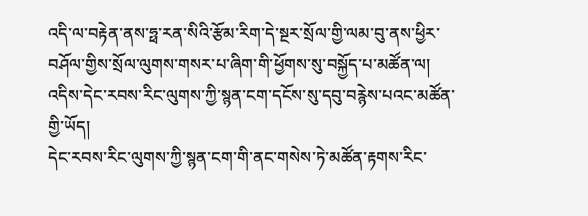འདི་ལ་བརྟེན་ནས་ཧྥ་རན་སིའི་རྩོམ་རིག་དེ་སྔར་སྲོལ་གྱི་ལམ་བུ་ནས་ཕྱིར་བཤོལ་གྱིས་སྲོལ་ལུགས་གསར་པ་ཞིག་གི་ཕྱོགས་སུ་བསྐྱོད་པ་མཚོན་ལ། འདིས་དེང་རབས་རིང་ལུགས་ཀྱི་སྙན་ངག་དངོས་སུ་དབུ་བརྙེས་པའང་མཚོན་གྱི་ཡོད།
དེང་རབས་རིང་ལུགས་ཀྱི་སྙན་ངག་གི་ནང་གསེས་ཏེ་མཚོན་རྟགས་རིང་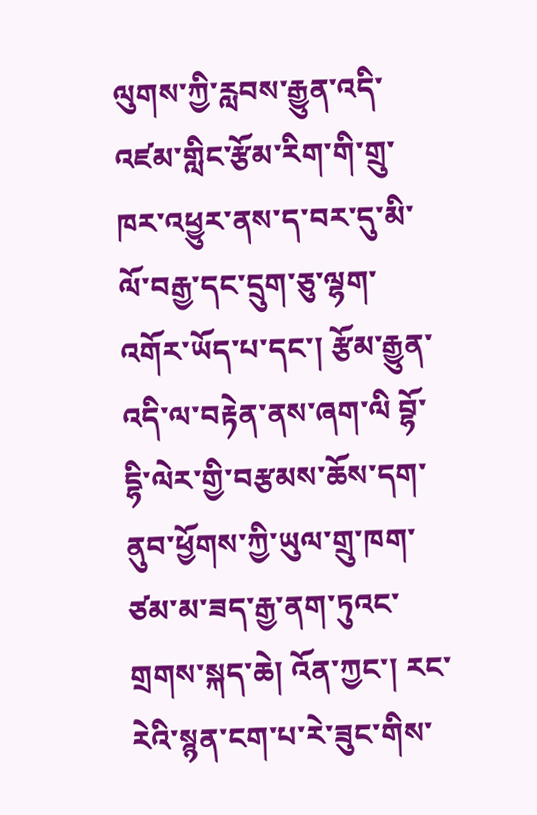ལུགས་ཀྱི་རླབས་རྒྱུན་འདི་འཛམ་གླིང་རྩོམ་རིག་གི་གྲུ་ཁར་འཕྱུར་ནས་ད་བར་དུ་མི་ལོ་བརྒྱ་དང་དྲུག་ཅུ་ལྷག་འགོར་ཡོད་པ་དང་། རྩོམ་རྒྱུན་འདི་ལ་བརྟེན་ནས་ཞག་ལི བྷོ་དྷི་ལེར་གྱི་བརྩམས་ཆོས་དག་ནུབ་ཕྱོགས་ཀྱི་ཡུལ་གྲུ་ཁག་ཙམ་མ་ཟད་རྒྱ་ནག་ཏུའང་གྲགས་སྐད་ཆེ། འོན་ཀྱང་། རང་རེའི་སྙན་ངག་པ་རེ་ཟུང་གིས་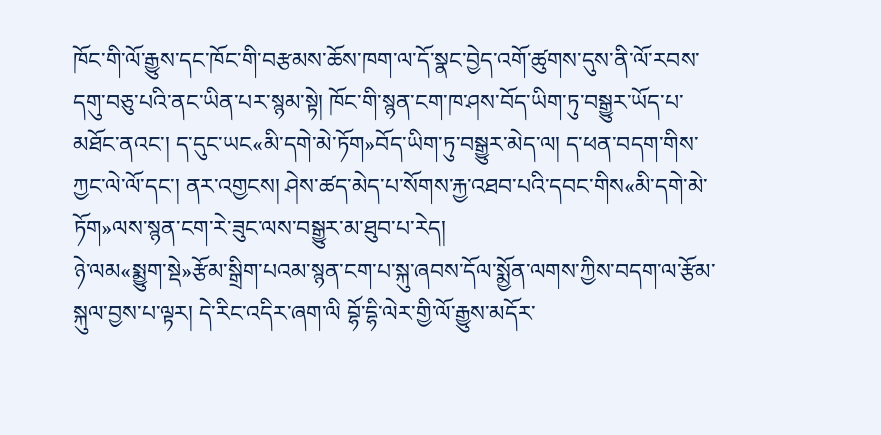ཁོང་གི་ལོ་རྒྱུས་དང་ཁོང་གི་བརྩམས་ཆོས་ཁག་ལ་དོ་སྣང་བྱེད་འགོ་ཚུགས་དུས་ནི་ལོ་རབས་དགུ་བཅུ་པའི་ནང་ཡིན་པར་སྙམ་སྟེ། ཁོང་གི་སྙན་ངག་ཁ་ཤས་བོད་ཡིག་ཏུ་བསྒྱུར་ཡོད་པ་མཐོང་ནའང་། ད་དུང་ཡང«མི་དགེ་མེ་ཏོག»བོད་ཡིག་ཏུ་བསྒྱུར་མེད་ལ། ད་ཕན་བདག་གིས་ཀྱང་ལེ་ལོ་དང་། ནར་འགྱངས། ཤེས་ཚད་མེད་པ་སོགས་རྐྱ་འཐབ་པའི་དབང་གིས«མི་དགེ་མེ་ཏོག»ལས་སྙན་ངག་རེ་ཟུང་ལས་བསྒྱུར་མ་ཐུབ་པ་རེད།
ཉེ་ལམ«སྨྱུག་སྡེ»རྩོམ་སྒྲིག་པའམ་སྙན་ངག་པ་སྐུ་ཞབས་དོལ་སྨྱོན་ལགས་ཀྱིས་བདག་ལ་རྩོམ་སྐུལ་བྱས་པ་ལྟར། དེ་རིང་འདིར་ཞག་ལི བྷོ་དྷི་ལེར་གྱི་ལོ་རྒྱུས་མདོར་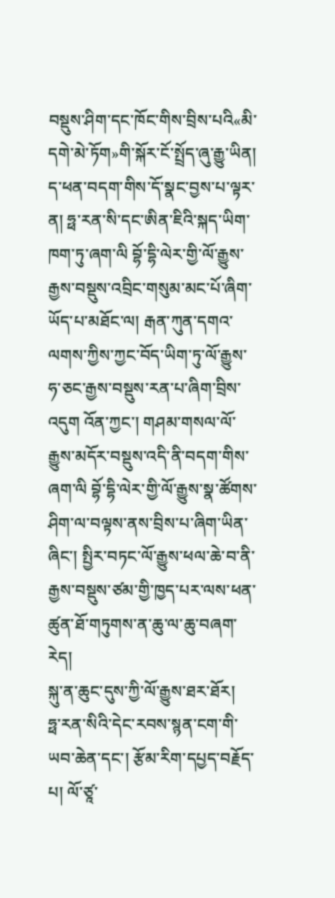བསྡུས་ཤིག་དང་ཁོང་གིས་བྲིས་པའི«མི་དགེ་མེ་ཏོག»གི་སྐོར་ངོ་སྤྲོད་ཞུ་རྒྱུ་ཡིན། ད་ཕན་བདག་གིས་དོ་སྣང་བྱས་པ་ལྟར་ན། ཧྥ་རན་སི་དང་ཨིན་ཇིའི་སྐད་ཡིག་ཁག་ཏུ་ཞག་ལི བྷོ་དྷི་ལེར་གྱི་ལོ་རྒྱུས་རྒྱས་བསྡུས་འབྲིང་གསུམ་མང་པོ་ཞིག་ཡོད་པ་མཐོང་ལ། རྒན་ཀུན་དགའ་ལགས་ཀྱིས་ཀྱང་བོད་ཡིག་ཏུ་ལོ་རྒྱུས་ཧ་ཅང་རྒྱས་བསྡུས་རན་པ་ཞིག་བྲིས་འདུག འོན་ཀྱང་། གཤམ་གསལ་ལོ་རྒྱུས་མདོར་བསྡུས་འདི་ནི་བདག་གིས་ཞག་ལི བྷོ་དྷི་ལེར་གྱི་ལོ་རྒྱུས་སྣ་ཚོགས་ཤིག་ལ་བལྟས་ནས་བྲིས་པ་ཞིག་ཡིན་ཞིང་། སྤྱིར་བཏང་ལོ་རྒྱུས་ཕལ་ཆེ་བ་ནི་རྒྱས་བསྡུས་ཙམ་གྱི་ཁྱད་པར་ལས་ཕན་ཚུན་ཐོ་གཏུགས་ན་ཆུ་ལ་ཆུ་བཞག་རེད།
སྐུ་ན་ཆུང་དུས་ཀྱི་ལོ་རྒྱུས་ཐར་ཐོར།
ཧྥ་རན་སིའི་དེང་རབས་སྙན་ངག་གི་ཡབ་ཆེན་དང་། རྩོམ་རིག་དཔྱད་བརྗོད་པ། ལོ་ཙཱ་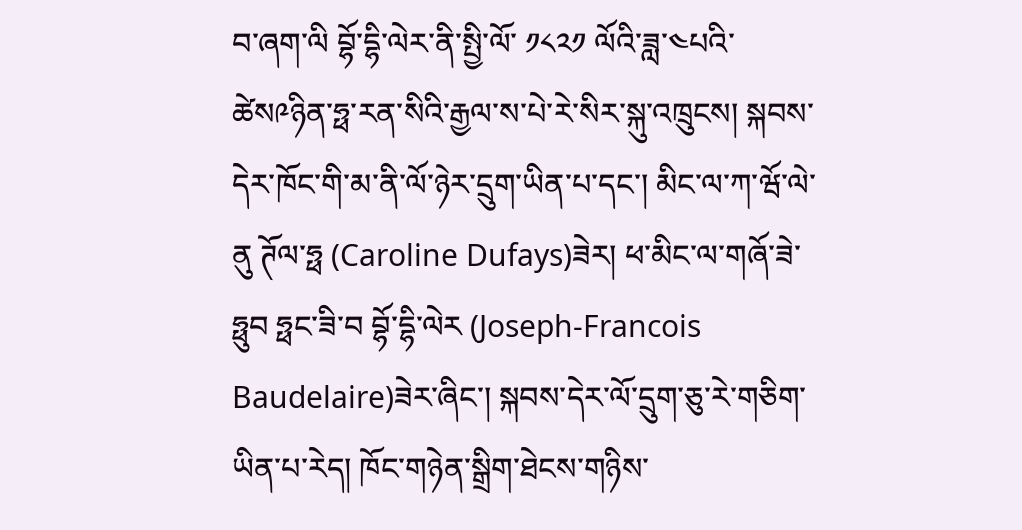བ་ཞག་ལི བྷོ་དྷི་ལེར་ནི་སྤྱི་ལོ་ ༡༨༢༡ ལོའི་ཟླ་༤པའི་ཚེས༩ཉིན་ཧྥ་རན་སིའི་རྒྱལ་ས་པེ་རེ་སིར་སྐུ་འཁྲུངས། སྐབས་དེར་ཁོང་གི་མ་ནི་ལོ་ཉེར་དྲུག་ཡིན་པ་དང་། མིང་ལ་ཀ་ཝོ་ལེ་ནུ ཊོལ་ཧྥ (Caroline Dufays)ཟེར། ཕ་མིང་ལ་གཞོ་ཟེ་ཧྥུབ ཧྥང་ཟི་བ བྷོ་དྷི་ལེར (Joseph-Francois Baudelaire)ཟེར་ཞིང་། སྐབས་དེར་ལོ་དྲུག་ཅུ་རེ་གཅིག་ཡིན་པ་རེད། ཁོང་གཉེན་སྒྲིག་ཐེངས་གཉིས་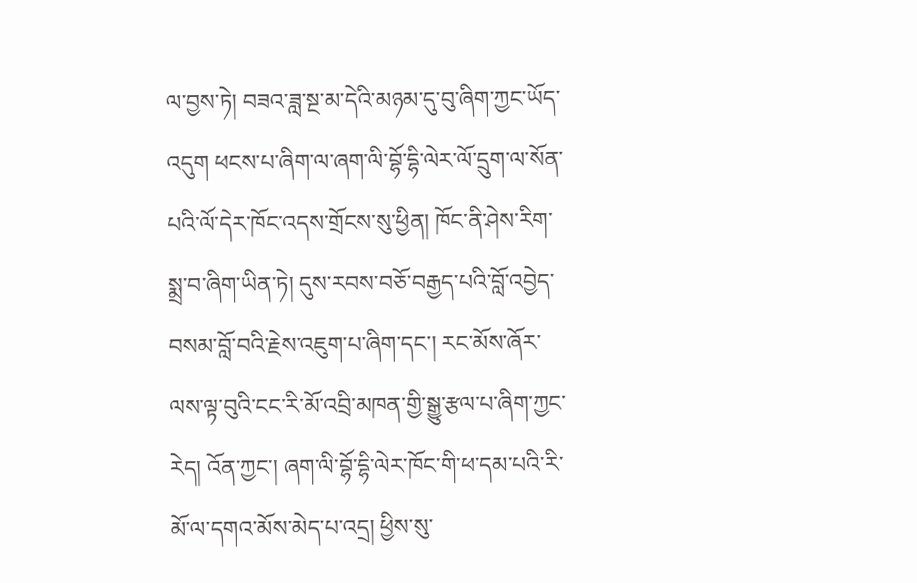ལ་བྱས་ཏེ། བཟའ་ཟླ་སྔ་མ་དེའི་མཉམ་དུ་བུ་ཞིག་ཀྱང་ཡོད་འདུག ཕངས་པ་ཞིག་ལ་ཞག་ལི་བྷོ་དྷི་ལེར་ལོ་དྲུག་ལ་སོན་པའི་ལོ་དེར་ཁོང་འདས་གྲོངས་སུ་ཕྱིན། ཁོང་ནི་ཤེས་རིག་སྨྲ་བ་ཞིག་ཡིན་ཏེ། དུས་རབས་བཅོ་བརྒྱད་པའི་བློ་འབྱེད་བསམ་བློ་བའི་རྗེས་འཇུག་པ་ཞིག་དང་། རང་མོས་ཞོར་ལས་ལྟ་བུའི་ངང་རི་མོ་འབྲི་མཁན་གྱི་སྒྱུ་རྩལ་པ་ཞིག་ཀྱང་རེད། འོན་ཀྱང་། ཞག་ལི་བྷོ་དྷི་ལེར་ཁོང་གི་ཕ་དམ་པའི་རི་མོ་ལ་དགའ་མོས་མེད་པ་འདྲ། ཕྱིས་སུ་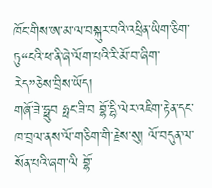ཁོང་གིས་ཨ་མ་ལ་བསྐུར་བའི་འཕྲིན་ཡིག་ཅིག་ཏུ‘‘ངའི་ཕ་ནི་ཞེ་ལོག་པའི་རི་མོ་བ་ཞིག་རེད’’ཅེས་བྲིས་ཡོད།
གཞོ་ཟེ་ཧྥུབ ཧྥང་ཟི་བ བྷོ་དྷི་ལེར་འཇིག་རྟེན་དང་ཁ་བྲལ་ནས་ལོ་གཅིག་གི་རྗེས་སུ། ལོ་བདུན་ལ་སོན་པའི་ཞག་ལི བྷོ་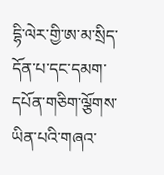དྷི་ལེར་གྱི་ཨ་མ་སྲིད་དོན་པ་དང་དམག་དཔོན་གཅིག་ལྕོགས་ཡིན་པའི་གཞའ་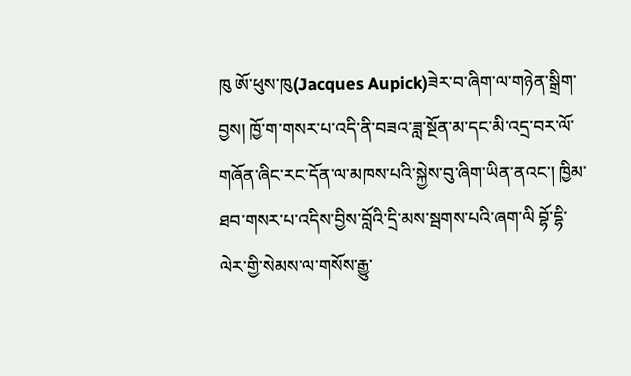ཁུ ཨོ་ཕུས་ཁུ(Jacques Aupick)ཟེར་བ་ཞིག་ལ་གཉེན་སྒྲིག་བྱས། ཁྱོ་ག་གསར་པ་འདི་ནི་བཟའ་ཟླ་སྔོན་མ་དང་མི་འདྲ་བར་ལོ་གཞོན་ཞིང་རང་དོན་ལ་མཁས་པའི་སྐྱེས་བུ་ཞིག་ཡིན་ནའང་། ཁྱིམ་ཐབ་གསར་པ་འདིས་བྱིས་བློའི་དྲི་མས་སྦགས་པའི་ཞག་ལི བྷོ་དྷི་ལེར་གྱི་སེམས་ལ་གསོས་རྒྱུ་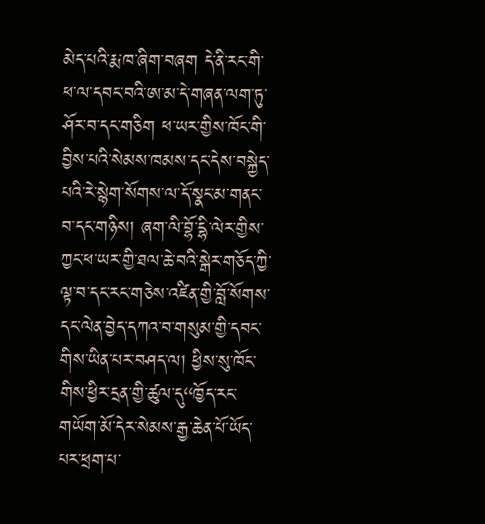མེད་པའི་རྨ་ཁ་ཞིག་བཞག དེ་ནི་རང་གི་ཕ་ལ་དབང་བའི་ཨ་མ་དེ་གཞན་ལག་ཏུ་ཤོར་བ་དང་གཅིག ཕ་ཡར་གྱིས་ཁོང་གི་བྱིས་པའི་སེམས་ཁམས་དང་དེས་བསྐྱེད་པའི་རེ་སྙེག་སོགས་ལ་དོ་སྣང་མ་གནང་བ་དང་གཉིས། ཞག་ལི་བྷོ་དྷི་ལེར་གྱིས་ཀྱང་ཕ་ཡར་གྱི་ཐལ་ཆེ་བའི་སྒེར་གཅོད་ཀྱི་ལྟ་བ་དང་རང་གཅེས་འཛིན་གྱི་བློ་སོགས་དང་ལེན་བྱེད་དཀའ་བ་གསུམ་གྱི་དབང་གིས་ཡིན་པར་བཤད་ལ། ཕྱིས་སུ་ཁོང་གིས་ཕྱིར་དྲན་གྱི་ཚུལ་དུ‘‘ཁྱོད་རང་གཡོག་མོ་དེར་སེམས་རྒྱ་ཆེན་པོ་ཡོད་པར་ཕྲག་པ་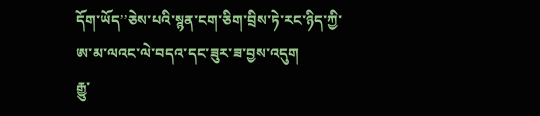དོག་ཡོད’’ཅེས་པའི་སྙན་ངག་ཅིག་བྲིས་ཏེ་རང་ཉིད་ཀྱི་ཨ་མ་ལའང་ལེ་བདའ་དང་ཟུར་ཟ་བྱས་འདུག
རྒྱུ་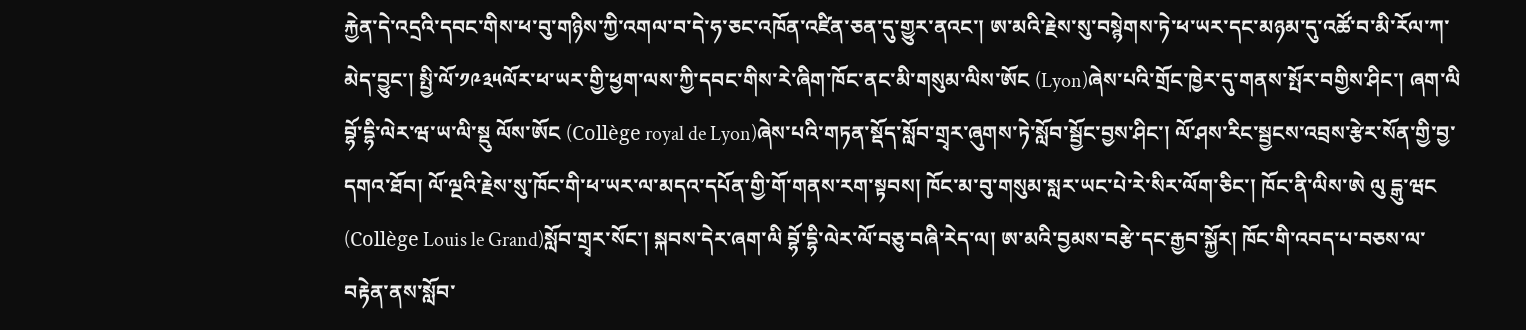རྐྱེན་དེ་འདྲའི་དབང་གིས་ཕ་བུ་གཉིས་ཀྱི་འགལ་བ་དེ་ཧ་ཅང་འཁོན་འཛིན་ཅན་དུ་གྱུར་ནའང་། ཨ་མའི་རྗེས་སུ་བསྙེགས་ཏེ་ཕ་ཡར་དང་མཉམ་དུ་འཚོ་བ་མི་རོལ་ཀ་མེད་བྱུང་། སྤྱི་ལོ་༡༩༣༥ལོར་ཕ་ཡར་གྱི་ཕྱག་ལས་ཀྱི་དབང་གིས་རེ་ཞིག་ཁོང་ནང་མི་གསུམ་ལིས་ཨོང (Lyon)ཞེས་པའི་གྲོང་ཁྱེར་དུ་གནས་སྤོར་བགྱིས་ཤིང་། ཞག་ལི བྷོ་དྷི་ལེར་ཝ་ཡ་ལི་སྡུ ལོས་ཨོང (Collège royal de Lyon)ཞེས་པའི་གཏན་སྡོད་སློབ་གྲྭར་ཞུགས་ཏེ་སློབ་སྦྱོང་བྱས་ཤིང་། ལོ་ཤས་རིང་སྦྱངས་འབྲས་རྩེར་སོན་གྱི་བྱ་དགའ་ཐོབ། ལོ་ལྔའི་རྗེས་སུ་ཁོང་གི་ཕ་ཡར་ལ་མདའ་དཔོན་གྱི་གོ་གནས་རག་སྟབས། ཁོང་མ་བུ་གསུམ་སླར་ཡང་པེ་རེ་སིར་ལོག་ཅིང་། ཁོང་ནི་ལིས་ཨེ ལུ དྒུ་ཝང (Collège Louis le Grand)སློབ་གྲྭར་སོང་། སྐབས་དེར་ཞག་ལི བྷོ་དྷི་ལེར་ལོ་བཅུ་བཞི་རེད་ལ། ཨ་མའི་བྱམས་བརྩེ་དང་རྒྱབ་སྐྱོར། ཁོང་གི་འབད་པ་བཅས་ལ་བརྟེན་ནས་སློབ་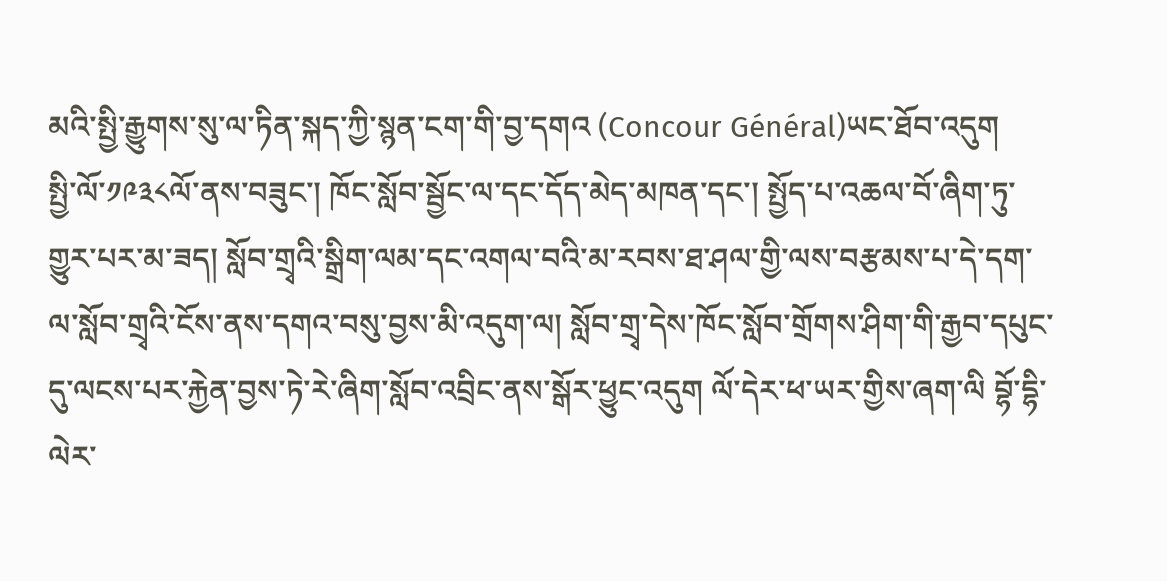མའི་སྤྱི་རྒྱུགས་སུ་ལ་ཏིན་སྐད་ཀྱི་སྙན་ངག་གི་བྱ་དགའ (Concour Général)ཡང་ཐོབ་འདུག
སྤྱི་ལོ་༡༩༣༨ལོ་ནས་བཟུང་། ཁོང་སློབ་སྦྱོང་ལ་དང་དོད་མེད་མཁན་དང་། སྤྱོད་པ་འཆལ་བོ་ཞིག་ཏུ་གྱུར་པར་མ་ཟད། སློབ་གྲྭའི་སྒྲིག་ལམ་དང་འགལ་བའི་མ་རབས་ཐ་ཤལ་གྱི་ལས་བརྩམས་པ་དེ་དག་ལ་སློབ་གྲྭའི་ངོས་ནས་དགའ་བསུ་བྱས་མི་འདུག་ལ། སློབ་གྲྭ་དེས་ཁོང་སློབ་གྲོགས་ཤིག་གི་རྒྱབ་དཔུང་དུ་ལངས་པར་རྐྱེན་བྱས་ཏེ་རེ་ཞིག་སློབ་འབྲིང་ནས་སྒོར་ཕྱུང་འདུག ལོ་དེར་ཕ་ཡར་གྱིས་ཞག་ལི བྷོ་དྷི་ལེར་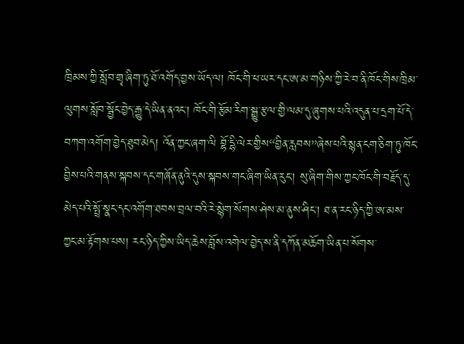ཁྲིམས་ཀྱི་སློབ་གྲྭ་ཞིག་ཏུ་ཐོ་འགོད་བྱས་ཡོད་ལ། ཁོང་གི་ཕ་ཡར་དང་ཨ་མ་གཉིས་ཀྱི་རེ་བ་ནི་ཁོང་གིས་ཁྲིམ་ལུགས་སློབ་སྦྱོང་བྱེད་རྒྱུ་དེ་ཡིན་ནའང་། ཁོང་གི་རྩོམ་རིག་སྒྱུ་རྩལ་གྱི་ལམ་དུ་ཞུགས་པའི་འདུན་པ་དྲག་པོ་དེ་བཀག་འགོག་བྱེད་ཐུབ་མེད། འོན་ཀྱང་ཞག་ལི བྷོ་དྷི་ལེར་གྱིས‘‘བྱིན་རླབས’’ཞེས་པའི་སྙན་ངག་ཅིག་ཏུ་ཁོང་བྱིས་པའི་གནས་སྐབས་དང་གཞོན་ནུའི་དུས་སྐབས་གང་ཞིག་ཡིན་རུང་། སུ་ཞིག་གིས་ཀྱང་ཁོང་གི་བརྗོད་དུ་མེད་པའི་སྤྲོ་སྣང་དང་འགོག་ཐབས་བྲལ་བའི་རེ་སྙེག་སོགས་ཤེས་མ་ནུས་ཤིང་། ཐ་ན་རང་ཉིད་ཀྱི་ཨ་མས་ཀྱང་མ་རྟོགས་པས། རང་ཉིད་ཀྱིས་ཡིད་ཆེས་བློས་འགེལ་བྱེད་ས་ནི་དཀོན་མཆོག་ཡིན་པ་སོགས་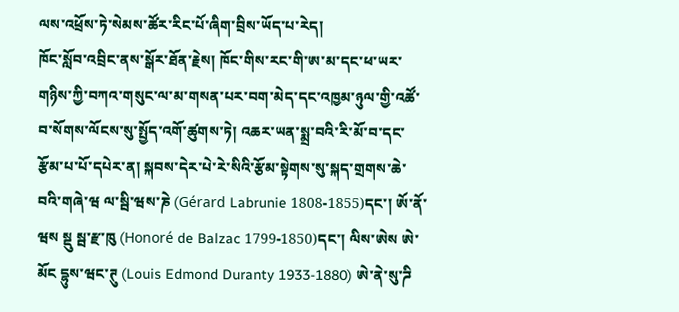ལས་འཕྲོས་ཏེ་སེམས་ཚོར་རིང་པོ་ཞིག་བྲིས་ཡོད་པ་རེད།
ཁོང་སློབ་འབྲིང་ནས་སྒོར་ཐོན་རྗེས། ཁོང་གིས་རང་གི་ཨ་མ་དང་ཕ་ཡར་གཉིས་ཀྱི་བཀའ་གསུང་ལ་མ་གསན་པར་བག་མེད་དང་འཁྱམ་ཉུལ་གྱི་འཚོ་བ་སོགས་ལོངས་སུ་སྤྱོད་འགོ་ཚུགས་ཏེ། འཆར་ཡན་སྨྲ་བའི་རི་མོ་བ་དང་རྩོམ་པ་པོ་དཔེར་ན། སྐབས་དེར་པེ་རེ་སིའི་རྩོམ་སྟེགས་སུ་སྐད་གྲགས་ཆེ་བའི་གཞེ་ཝ ལ་སྦི་ཝས་ཎེ (Gérard Labrunie 1808-1855)དང་། ཨོ་ནོ་ཝས སྡུ སྦ་རྫ་ཁུ (Honoré de Balzac 1799-1850)དང་། ལིས་ཨེས ཨེ་མོང དྷུས་ཝང་ཊུ (Louis Edmond Duranty 1933-1880) ཨེ་ནེ་སུ་ཌི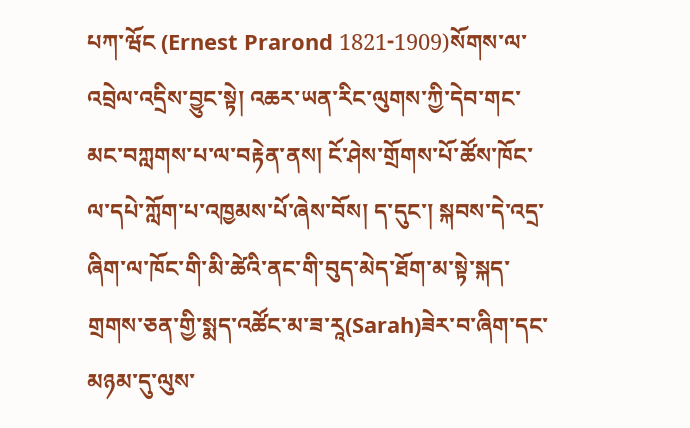པཀ་ཝོང (Ernest Prarond 1821-1909)སོགས་ལ་འབྲེལ་འདྲིས་བྱུང་སྟེ། འཆར་ཡན་རིང་ལུགས་ཀྱི་དེབ་གང་མང་བཀླགས་པ་ལ་བརྟེན་ནས། ངོ་ཤེས་གྲོགས་པོ་ཚོས་ཁོང་ལ་དཔེ་ཀློག་པ་འཁྱམས་པོ་ཞེས་བོས། ད་དུང་། སྐབས་དེ་འདྲ་ཞིག་ལ་ཁོང་གི་མི་ཚེའི་ནང་གི་བུད་མེད་ཐོག་མ་སྟེ་སྐད་གྲགས་ཅན་གྱི་སྨད་འཚོང་མ་ཟ་རཱ(Sarah)ཟེར་བ་ཞིག་དང་མཉམ་དུ་ལུས་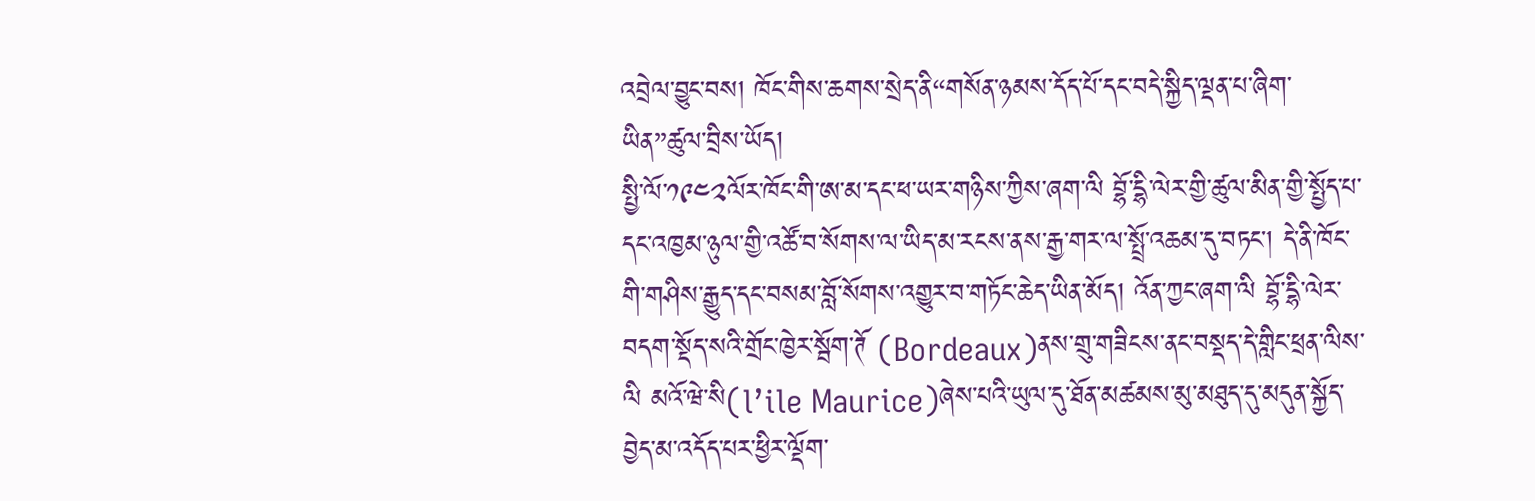འབྲེལ་བྱུང་བས། ཁོང་གིས་ཆགས་སྲེད་ནི‘‘གསོན་ཉམས་དོད་པོ་དང་བདེ་སྐྱིད་ལྡན་པ་ཞིག་ཡིན’’ཚུལ་བྲིས་ཡོད།
སྤྱི་ལོ་༡༩༤༢ལོར་ཁོང་གི་ཨ་མ་དང་ཕ་ཡར་གཉིས་ཀྱིས་ཞག་ལི བྷོ་དྷི་ལེར་གྱི་ཚུལ་མིན་གྱི་སྤྱོད་པ་དང་འཁྱམ་ཉུལ་གྱི་འཚོ་བ་སོགས་ལ་ཡིད་མ་རངས་ནས་རྒྱ་གར་ལ་སྤྲོ་འཆམ་དུ་བཏང་། དེ་ནི་ཁོང་གི་གཤིས་རྒྱུད་དང་བསམ་བློ་སོགས་འགྱུར་བ་གཏོང་ཆེད་ཡིན་མོད། འོན་ཀྱང་ཞག་ལི བྷོ་དྷི་ལེར་བདག་སྡོད་སའི་གྲོང་ཁྱེར་སྦོག་ཊོ (Bordeaux)ནས་གྲུ་གཟིངས་ནང་བསྡད་དེ་གླིང་ཕྲན་ལིས་ལི མའོ་ཝེ་སི(l’ile Maurice)ཞེས་པའི་ཡུལ་དུ་ཐོན་མཚམས་མུ་མཐུད་དུ་མདུན་སྐྱོད་བྱེད་མ་འདོད་པར་ཕྱིར་ལྡོག་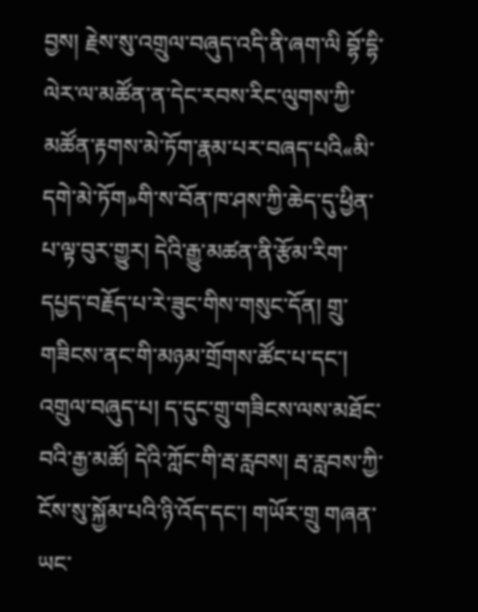བྱས། རྗེས་སུ་འགྲུལ་བཞུད་འདི་ནི་ཞག་ལི བྷོ་དྷི་ལེར་ལ་མཚོན་ན་དེང་རབས་རིང་ལུགས་ཀྱི་མཚོན་རྟགས་མེ་ཏོག་རྣམ་པར་བཞད་པའི«མི་དགེ་མེ་ཏོག»གི་ས་བོན་ཁ་ཤས་ཀྱི་ཆེད་དུ་ཕྱིན་པ་ལྟ་བུར་གྱུར། དེའི་རྒྱུ་མཚན་ནི་རྩོམ་རིག་དཔྱད་བརྗོད་པ་རེ་ཟུང་གིས་གསུང་དོན། གྲུ་གཟིངས་ནང་གི་མཉམ་གྲོགས་ཚོང་པ་དང་། འགྲུལ་བཞུད་པ། ད་དུང་གྲུ་གཟིངས་ལས་མཐོང་བའི་རྒྱ་མཚོ། དེའི་ཀློང་གི་རྦ་རླབས། རྦ་རླབས་ཀྱི་ངོས་སུ་སྐྱོམ་པའི་ཉི་འོད་དང་། གཡོར་གྲུ གཞན་ཡང་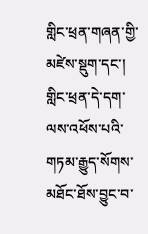གླིང་ཕྲན་གཞན་གྱི་མཛེས་སྡུག་དང་། གླིང་ཕྲན་དེ་དག་ལས་འཕོས་པའི་གཏམ་རྒྱུད་སོགས་མཐོང་ཐོས་བྱུང་བ་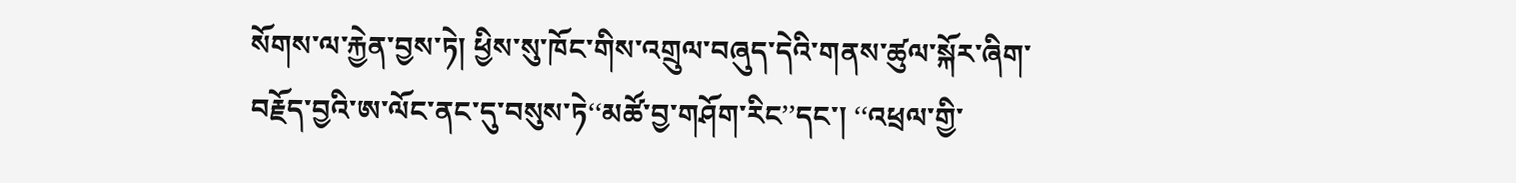སོགས་ལ་རྐྱེན་བྱས་ཏེ། ཕྱིས་སུ་ཁོང་གིས་འགྲུལ་བཞུད་དེའི་གནས་ཚུལ་སྐོར་ཞིག་བརྗོད་བྱའི་ཨ་ལོང་ནང་དུ་བསུས་ཏེ‘‘མཚོ་བྱ་གཤོག་རིང’’དང་། ‘‘འཕྲལ་གྱི་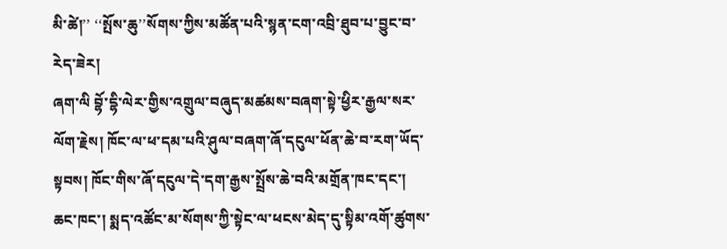མི་ཚེ།’’ ‘‘སྤོས་ཆུ’’སོགས་ཀྱིས་མཚོན་པའི་སྙན་ངག་འབྲི་ཐུབ་པ་བྱུང་བ་རེད་ཟེར།
ཞག་ལི བྷོ་དྷི་ལེར་གྱིས་འགྲུལ་བཞུད་མཚམས་བཞག་སྟེ་ཕྱིར་རྒྱལ་སར་ལོག་རྗེས། ཁོང་ལ་ཕ་དམ་པའི་ཤུལ་བཞག་ཞོ་དངུལ་ཕོན་ཆེ་བ་རག་ཡོད་སྟབས། ཁོང་གིས་ཞོ་དངུལ་དེ་དག་རྒྱས་སྤྲོས་ཆེ་བའི་མགྲོན་ཁང་དང་། ཆང་ཁང་། སྨད་འཚོང་མ་སོགས་ཀྱི་སྟེང་ལ་ཕངས་མེད་དུ་སྟིམ་འགོ་ཚུགས་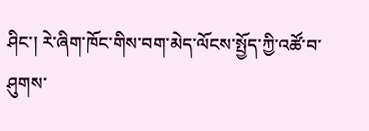ཤིང་། རེ་ཞིག་ཁོང་གིས་བག་མེད་ལོངས་སྤྱོད་ཀྱི་འཚོ་བ་ཤུགས་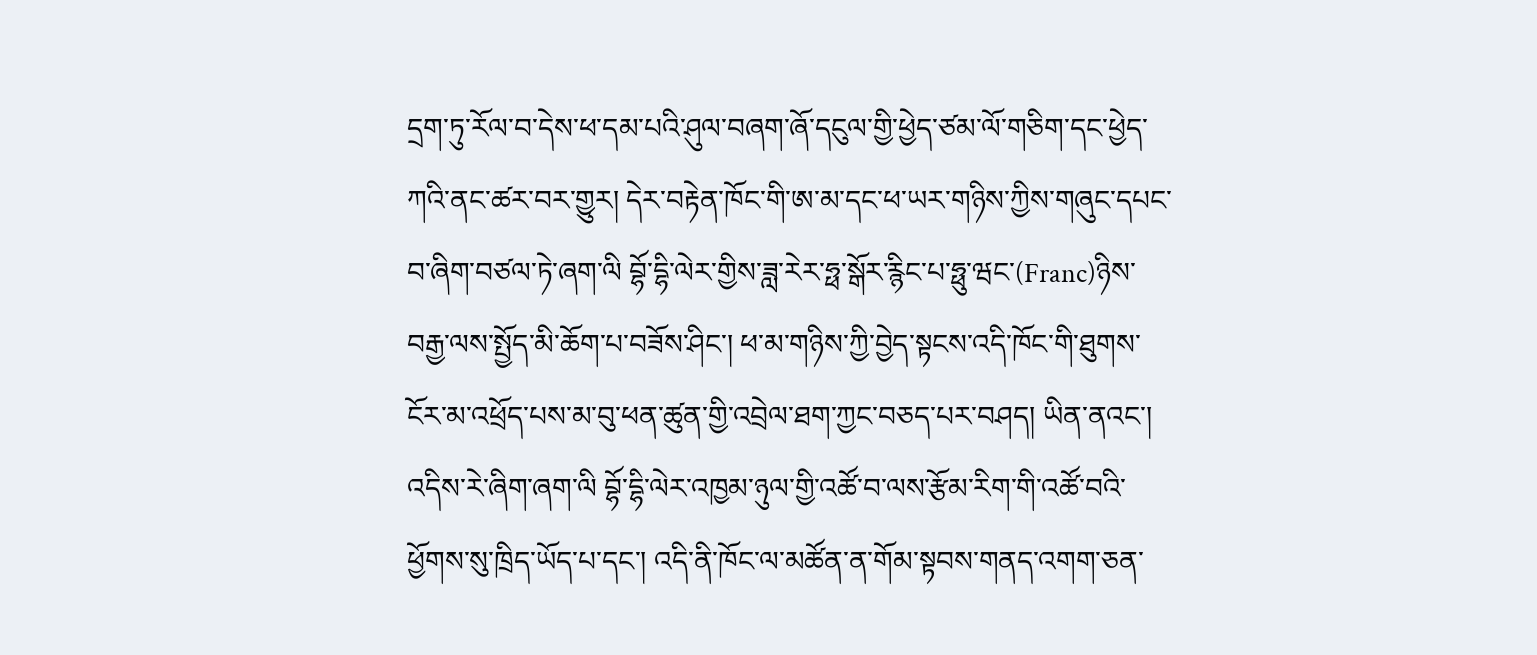དྲག་ཏུ་རོལ་བ་དེས་ཕ་དམ་པའི་ཤུལ་བཞག་ཞོ་དངུལ་གྱི་ཕྱེད་ཙམ་ལོ་གཅིག་དང་ཕྱེད་ཀའི་ནང་ཚར་བར་གྱུར། དེར་བརྟེན་ཁོང་གི་ཨ་མ་དང་ཕ་ཡར་གཉིས་ཀྱིས་གཞུང་དཔང་བ་ཞིག་བཙལ་ཏེ་ཞག་ལི བྷོ་དྷི་ལེར་གྱིས་ཟླ་རེར་ཧྥ་སྒོར་རྙིང་པ་ཧྥུ་ཝང་(Franc)ཉིས་བརྒྱ་ལས་སྤྱོད་མི་ཆོག་པ་བཟོས་ཤིང་། ཕ་མ་གཉིས་ཀྱི་བྱེད་སྟངས་འདི་ཁོང་གི་ཐུགས་ངོར་མ་འཕྲོད་པས་མ་བུ་ཕན་ཚུན་གྱི་འབྲེལ་ཐག་ཀྱང་བཅད་པར་བཤད། ཡིན་ནའང་། འདིས་རེ་ཞིག་ཞག་ལི བྷོ་དྷི་ལེར་འཁྱམ་ཉུལ་གྱི་འཚོ་བ་ལས་རྩོམ་རིག་གི་འཚོ་བའི་ཕྱོགས་སུ་ཁྲིད་ཡོད་པ་དང་། འདི་ནི་ཁོང་ལ་མཚོན་ན་གོམ་སྟབས་གནད་འགག་ཅན་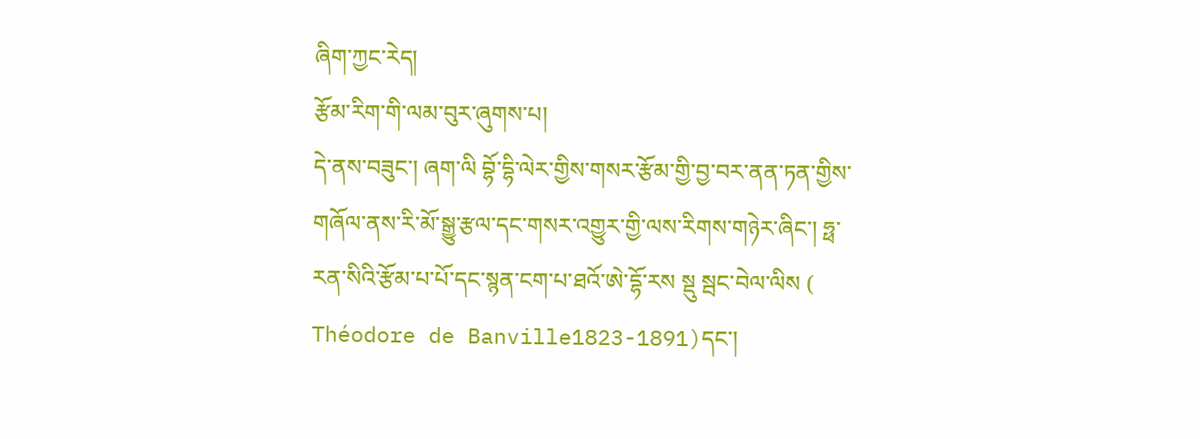ཞིག་ཀྱང་རེད།
རྩོམ་རིག་གི་ལམ་བུར་ཞུགས་པ།
དེ་ནས་བཟུང་། ཞག་ལི བྷོ་དྷི་ལེར་གྱིས་གསར་རྩོམ་གྱི་བྱ་བར་ནན་ཏན་གྱིས་གཞོལ་ནས་རི་མོ་སྒྱུ་རྩལ་དང་གསར་འགྱུར་གྱི་ལས་རིགས་གཉེར་ཞིང་། ཧྥ་རན་སིའི་རྩོམ་པ་པོ་དང་སྙན་ངག་པ་ཐའོ་ཨེ་དྷོ་རས སྡུ སྦང་བེལ་ལིས ( Théodore de Banville1823-1891)དང་།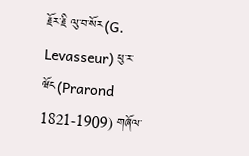རྗོར་རྗི ལུ་བ་སོར(G. Levasseur) ཕུ་ར་ཝོང(Prarond 1821-1909) གཞོལ་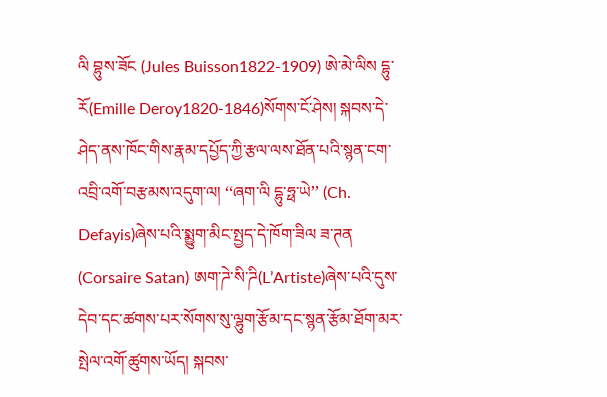ལི བྷུས་ཟོང (Jules Buisson1822-1909) ཨེ་མེ་ལིས དྷུ་རོ(Emille Deroy1820-1846)སོགས་ངོ་ཤེས། སྐབས་དེ་ཤེད་ནས་ཁོང་གིས་རྣམ་དཔྱོད་ཀྱི་རྩལ་ལས་ཐོན་པའི་སྙན་ངག་འབྲི་འགོ་བརྩམས་འདུག་ལ། ‘‘ཞག་ལི དྷུ་ཧྥ་ཡེ’’ (Ch. Defayis)ཞེས་པའི་སྨྱུག་མིང་སྤྱད་དེ་ཁོག་ཟིལ ཟ་ཊན (Corsaire Satan) ཨག་ཌེ་སི་ཌི(L’Artiste)ཞེས་པའི་དུས་དེབ་དང་ཚགས་པར་སོགས་སུ་ལྷུག་རྩོམ་དང་སྙན་རྩོམ་ཐོག་མར་སྤེལ་འགོ་ཚུགས་ཡོད། སྐབས་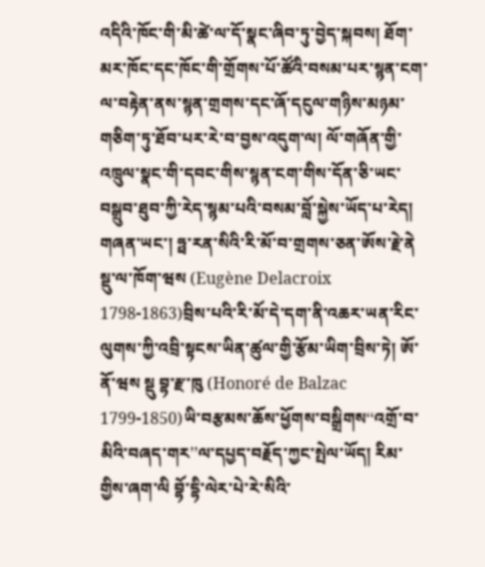འདིའི་ཁོང་གི་མི་ཚེ་ལ་དོ་སྣང་ཞིབ་ཏུ་བྱེད་སྐབས། ཐོག་མར་ཁོང་དང་ཁོང་གི་གྲོགས་པོ་ཚོའི་བསམ་པར་སྙན་ངག་ལ་བརྟེན་ནས་སྙན་གྲགས་དང་ཞོ་དངུལ་གཉིས་མཉམ་གཅིག་ཏུ་ཐོབ་པར་རེ་བ་བྱས་འདུག་ལ། ལོ་གཞོན་གྱི་འཁྲུལ་སྣང་གི་དབང་གིས་སྙན་ངག་གིས་དོན་ཅི་ཡང་བསྒྲུབ་ཐུབ་ཀྱི་རེད་སྙམ་པའི་བསམ་བློ་སྐྱེས་ཡོད་པ་རེད། གཞན་ཡང་། ཧྥ་རན་སིའི་རི་མོ་བ་གྲགས་ཅན་ཨོས་རྗེ་ནེ སྡུ་ལ་ཁོག་ཝས (Eugène Delacroix 1798-1863)བྲིས་པའི་རི་མོ་དེ་དག་ནི་འཆར་ཡན་རིང་ལུགས་ཀྱི་འབྲི་སྟངས་ཡིན་ཚུལ་གྱི་རྩོམ་ཡིག་བྲིས་ཏེ། ཨོ་ནོ་ཝས སྡུ བྷ་རྫ་ཁུ (Honoré de Balzac 1799-1850)ཡི་བརྩམས་ཆོས་ཕྱོགས་བསྒྲིགས‘‘འགྲོ་བ་མིའི་བཞད་གར’’ལ་དཔྱད་བརྗོད་ཀྱང་སྤེལ་ཡོད། རིམ་གྱིས་ཞག་ལི བྷོ་དྷི་ལེར་པེ་རེ་སིའི་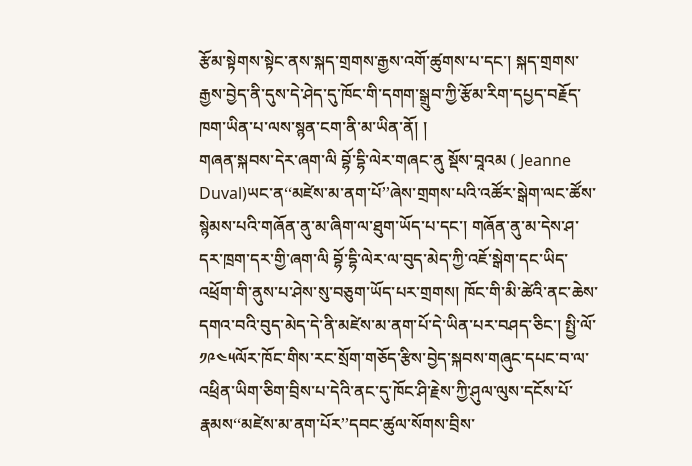རྩོམ་སྟེགས་སྟེང་ནས་སྐད་གྲགས་རྒྱས་འགོ་ཚུགས་པ་དང་། སྐད་གྲགས་རྒྱས་བྱེད་ནི་དུས་དེ་ཤེད་དུ་ཁོང་གི་དགག་སྒྲུབ་ཀྱི་རྩོམ་རིག་དཔྱད་བརྗོད་ཁག་ཡིན་པ་ལས་སྙན་ངག་ནི་མ་ཡིན་ནོ། །
གཞན་སྐབས་དེར་ཞག་ལི བྷོ་དྷི་ལེར་གཞང་ནུ སྡོས་བཱའམ ( Jeanne Duval)ཡང་ན‘‘མཛེས་མ་ནག་པོ’’ཞེས་གྲགས་པའི་འཚོར་སྒེག་ལང་ཚོས་སྙེམས་པའི་གཞོན་ནུ་མ་ཞིག་ལ་ཐུག་ཡོད་པ་དང་། གཞོན་ནུ་མ་དེས་ཤ་དར་ཁྲག་དར་གྱི་ཞག་ལི བྷོ་དྷི་ལེར་ལ་བུད་མེད་ཀྱི་འཇོ་སྒེག་དང་ཡིད་འཕྲོག་གི་ནུས་པ་ཤེས་སུ་བཅུག་ཡོད་པར་གྲགས། ཁོང་གི་མི་ཚེའི་ནང་ཆེས་དགའ་བའི་བུད་མེད་དེ་ནི་མཛེས་མ་ནག་པོ་དེ་ཡིན་པར་བཤད་ཅིང་། སྤྱི་ལོ་༡༩༤༥ལོར་ཁོང་གིས་རང་སྲོག་གཅོད་རྩིས་བྱེད་སྐབས་གཞུང་དཔང་བ་ལ་འཕྲིན་ཡིག་ཅིག་བྲིས་པ་དེའི་ནང་དུ་ཁོང་ཤི་རྗེས་ཀྱི་ཤུལ་ལུས་དངོས་པོ་རྣམས‘‘མཛེས་མ་ནག་པོར’’དབང་ཚུལ་སོགས་བྲིས་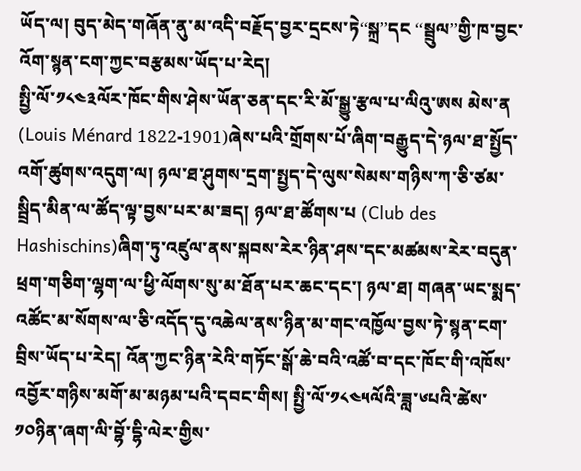ཡོད་ལ། བུད་མེད་གཞོན་ནུ་མ་འདི་བརྗོད་བྱར་དྲངས་ཏེ‘‘སྐྲ’’དང ‘‘སྦྲུལ’’གྱི་ཁ་བྱང་འོག་སྙན་ངག་ཀྱང་བརྩམས་ཡོད་པ་རེད།
སྤྱི་ལོ་༡༨༤༣ལོར་ཁོང་གིས་ཤེས་ཡོན་ཅན་དང་རི་མོ་སྒྱུ་རྩལ་པ་ལིའུ་ཨས མེས་ན (Louis Ménard 1822-1901)ཞེས་པའི་གྲོགས་པོ་ཞིག་བརྒྱུད་དེ་ཉལ་ཐ་སྤྱོད་འགོ་ཚུགས་འདུག་ལ། ཉལ་ཐ་ཤུགས་དྲག་སྤྱད་དེ་ལུས་སེམས་གཉིས་ཀ་ཅི་ཙམ་སྦྲིད་མིན་ལ་ཚོད་ལྟ་བྱས་པར་མ་ཟད། ཉལ་ཐ་ཚོགས་པ (Club des Hashischins)ཞིག་ཏུ་འཛུལ་ནས་སྐབས་རེར་ཉིན་ཤས་དང་མཚམས་རེར་བདུན་ཕྲག་གཅིག་ལྷག་ལ་ཕྱི་ལོགས་སུ་མ་ཐོན་པར་ཆང་དང་། ཉལ་ཐ། གཞན་ཡང་སྨད་འཚོང་མ་སོགས་ལ་ཅི་འདོད་དུ་འཆེལ་ནས་ཉིན་མ་གང་འཁྱོལ་བྱས་ཏེ་སྙན་ངག་བྲིས་ཡོད་པ་རེད། འོན་ཀྱང་ཉིན་རེའི་གཏོང་སྒོ་ཆེ་བའི་འཚོ་བ་དང་ཁོང་གི་འཁོས་འབྱོར་གཉིས་མགོ་མ་མཉམ་པའི་དབང་གིས། སྤྱི་ལོ་༡༨༤༥ལོའི་ཟླ་༦པའི་ཚེས་༡༠ཉིན་ཞག་ལི་བྷོ་དྷི་ལེར་གྱིས་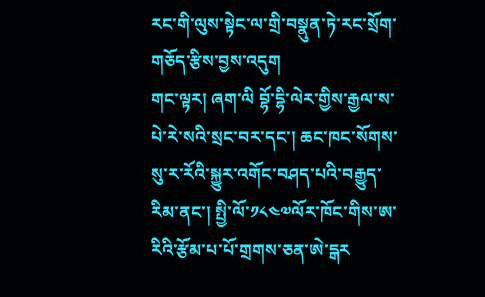རང་གི་ལུས་སྟེང་ལ་གྲི་བསྣུན་ཏེ་རང་སྲོག་གཅོད་རྩིས་བྱས་འདུག
གང་ལྟར། ཞག་ལི བྷོ་དྷི་ལེར་གྱིས་རྒྱལ་ས་པེ་རེ་སའི་སྲང་བར་དང་། ཆང་ཁང་སོགས་སུ་ར་རོའི་སྐྱུར་འགོང་བཤད་པའི་བརྒྱུད་རིམ་ནང་། སྤྱི་ལོ་༡༨༤༧ལོར་ཁོང་གིས་ཨ་རིའི་རྩོམ་པ་པོ་གྲགས་ཅན་ཨེ་དྒར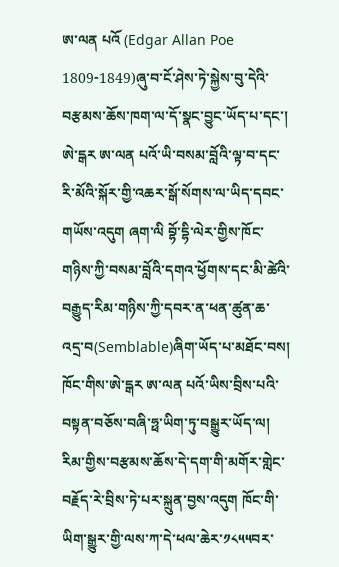ཨ་ལན པའོ (Edgar Allan Poe 1809-1849)ཞུ་བ་ངོ་ཤེས་ཏེ་སྐྱེས་བུ་དེའི་བརྩམས་ཆོས་ཁག་ལ་དོ་སྣང་བྱུང་ཡོད་པ་དང་། ཨེ་དྒར ཨ་ལན པའོ་ཡི་བསམ་བློའི་ལྟ་བ་དང་རི་མོའི་སྐོར་གྱི་འཆར་སྒོ་སོགས་ལ་ཡིད་དབང་གཡོས་འདུག ཞག་ལི བྷོ་དྷི་ལེར་གྱིས་ཁོང་གཉིས་ཀྱི་བསམ་བློའི་དགའ་ཕྱོགས་དང་མི་ཚེའི་བརྒྱུད་རིམ་གཉིས་ཀྱི་དབར་ན་ཕན་ཚུན་ཆ་འདྲ་བ(Semblable)ཞིག་ཡོད་པ་མཐོང་བས། ཁོང་གིས་ཨེ་དྒར ཨ་ལན པའོ་ཡིས་བྲིས་པའི་བསྟན་བཅོས་བཞི་ཧྥ་ཡིག་ཏུ་བསྒྱུར་ཡོད་ལ། རིམ་གྱིས་བརྩམས་ཆོས་དེ་དག་གི་མགོར་གླེང་བརྗོད་རེ་བྲིས་ཏེ་པར་སྐྲུན་བྱས་འདུག ཁོང་གི་ཡིག་སྒྱུར་གྱི་ལས་ཀ་དེ་ཕལ་ཆེར་༡༨༥༥བར་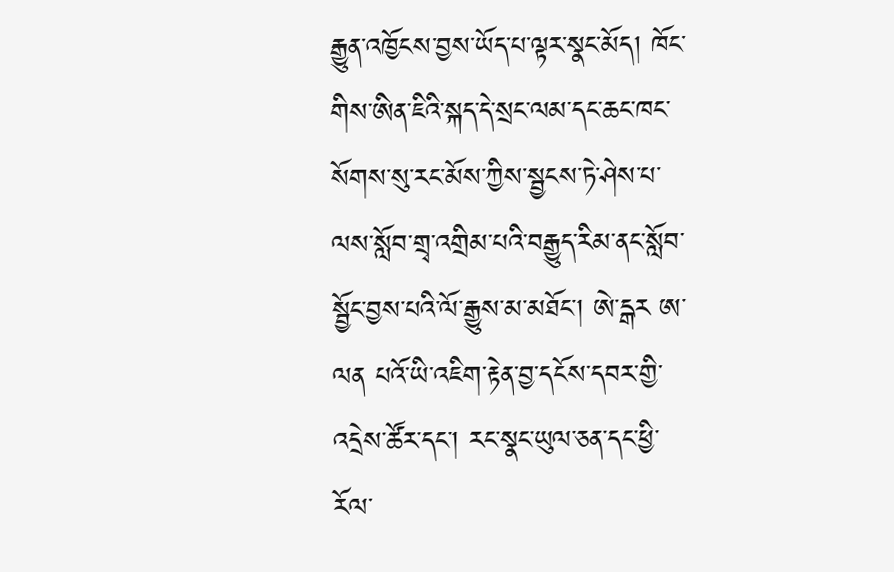རྒྱུན་འཁྱོངས་བྱས་ཡོད་པ་ལྟར་སྣང་མོད། ཁོང་གིས་ཨིན་ཇིའི་སྐད་དེ་སྲང་ལམ་དང་ཆང་ཁང་སོགས་སུ་རང་མོས་ཀྱིས་སྦྱངས་ཏེ་ཤེས་པ་ལས་སློབ་གྲྭ་འགྲིམ་པའི་བརྒྱུད་རིམ་ནང་སློབ་སྦྱོང་བྱས་པའི་ལོ་རྒྱུས་མ་མཐོང་། ཨེ་དྒར ཨ་ལན པའོ་ཡི་འཇིག་རྟེན་བྱ་དངོས་དབར་གྱི་འདྲེས་ཚོར་དང་། རང་སྣང་ཡུལ་ཅན་དང་ཕྱི་རོལ་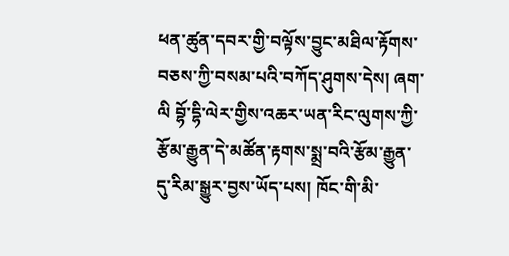ཕན་ཚུན་དབར་གྱི་བལྟོས་བྱུང་མཐིལ་རྟོགས་བཅས་ཀྱི་བསམ་པའི་བཀོད་ཤུགས་དེས། ཞག་ལི བྷོ་དྷི་ལེར་གྱིས་འཆར་ཡན་རིང་ལུགས་ཀྱི་རྩོམ་རྒྱུན་དེ་མཚོན་རྟགས་སྨྲ་བའི་རྩོམ་རྒྱུན་དུ་རིམ་སྒྱུར་བྱས་ཡོད་པས། ཁོང་གི་མི་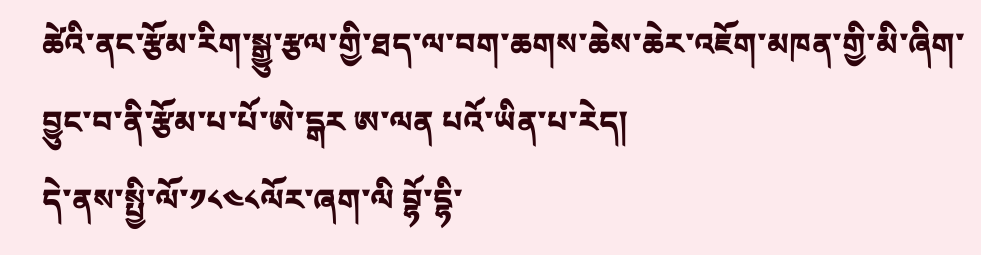ཚེའི་ནང་རྩོམ་རིག་སྒྱུ་རྩལ་གྱི་ཐད་ལ་བག་ཆགས་ཆེས་ཆེར་འཇོག་མཁན་གྱི་མི་ཞིག་བྱུང་བ་ནི་རྩོམ་པ་པོ་ཨེ་དྒར ཨ་ལན པའོ་ཡིན་པ་རེད།
དེ་ནས་སྤྱི་ལོ་༡༨༤༨ལོར་ཞག་ལི བྷོ་དྷི་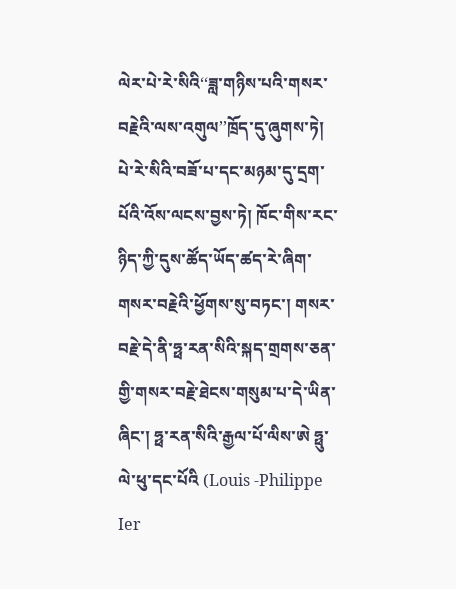ལེར་པེ་རེ་སིའི‘‘ཟླ་གཉིས་པའི་གསར་བརྗེའི་ལས་འགུལ’’ཁྲོད་དུ་ཞུགས་ཏེ། པེ་རེ་སིའི་བཟོ་པ་དང་མཉམ་དུ་དྲག་པོའི་འོས་ལངས་བྱས་ཏེ། ཁོང་གིས་རང་ཉིད་ཀྱི་དུས་ཚོད་ཡོད་ཚད་རེ་ཞིག་གསར་བརྗེའི་ཕྱོགས་སུ་བཏང་། གསར་བརྗེ་དེ་ནི་ཧྥ་རན་སིའི་སྐད་གྲགས་ཅན་གྱི་གསར་བརྗེ་ཐེངས་གསུམ་པ་དེ་ཡིན་ཞིང་། ཧྥ་རན་སིའི་རྒྱལ་པོ་ལིས་ཨེ ཧྥུ་ལེ་ཕུ་དང་པོའི (Louis -Philippe Ier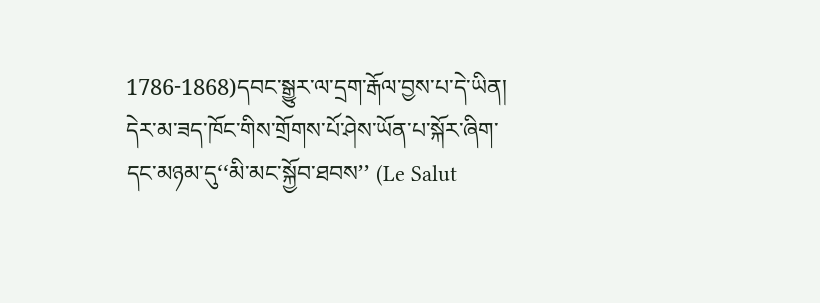1786-1868)དབང་སྒྱུར་ལ་དྲག་རྒོལ་བྱས་པ་དེ་ཡིན། དེར་མ་ཟད་ཁོང་གིས་གྲོགས་པོ་ཤེས་ཡོན་པ་སྐོར་ཞིག་དང་མཉམ་དུ‘‘མི་མང་སྐྱོབ་ཐབས’’ (Le Salut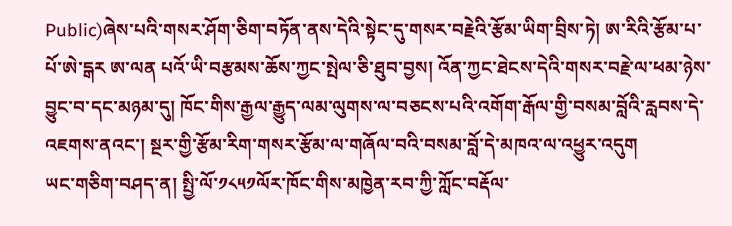Public)ཞེས་པའི་གསར་ཤོག་ཅིག་བཏོན་ནས་དེའི་སྟེང་དུ་གསར་བརྗེའི་རྩོམ་ཡིག་བྲིས་ཏེ། ཨ་རིའི་རྩོམ་པ་པོ་ཨེ་དྒར ཨ་ལན པའོ་ཡི་བརྩམས་ཆོས་ཀྱང་སྤེལ་ཅི་ཐུབ་བྱས། འོན་ཀྱང་ཐེངས་དེའི་གསར་བརྗེ་ལ་ཕམ་ཉེས་བྱུང་བ་དང་མཉམ་དུ། ཁོང་གིས་རྒྱལ་རྒྱུད་ལམ་ལུགས་ལ་བཅངས་པའི་འགོག་རྒོལ་གྱི་བསམ་བློའི་རླབས་དེ་འཇགས་ནའང་། སྔར་གྱི་རྩོམ་རིག་གསར་རྩོམ་ལ་གཞོལ་བའི་བསམ་བློ་དེ་མཁའ་ལ་འཕྱུར་འདུག
ཡང་གཅིག་བཤད་ན། སྤྱི་ལོ་༡༨༥༡ལོར་ཁོང་གིས་མཁྱེན་རབ་ཀྱི་ཀློང་བརྡོལ་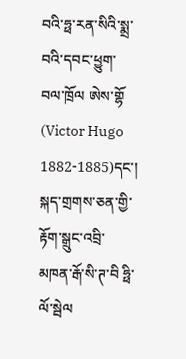བའི་ཧྥ་རན་སིའི་སྨྲ་བའི་དབང་ཕྱུག་བལ་ཁྲོལ ཨེས་གྷོ (Victor Hugo 1882-1885)དང་། སྐད་གྲགས་ཅན་གྱི་རྟོག་སྒྲུང་འབྲི་མཁན་རྒོ་སི་ཊ་བི ཧྥི་ལོ་སྦེལ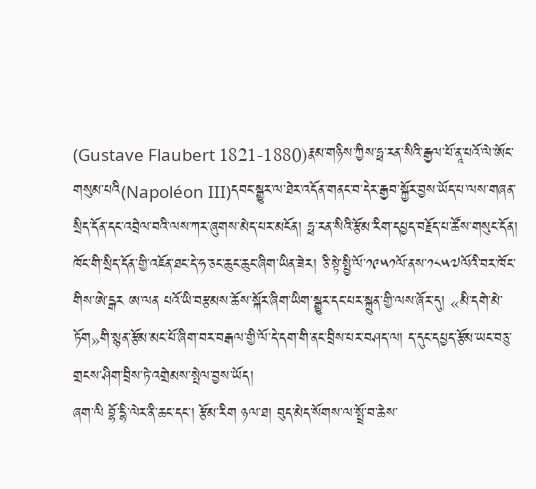(Gustave Flaubert 1821-1880)རྣམ་གཉིས་ཀྱིས་ཧྥ་རན་སིའི་རྒྱལ་པོ་ནཱ་པའོ་ལེ་ཨོང་གསུམ་པའི(Napoléon III)དབང་སྒྱུར་ལ་ཐེར་འདོན་གནང་བ་དེར་རྒྱབ་སྐྱོར་བྱས་ཡོད་པ་ལས་གཞན་སྲིད་དོན་དང་འབྲེལ་བའི་ལས་ཀར་ཞུགས་མེད་པར་མངོན། ཧྥ་རན་སིའི་རྩོམ་རིག་དཔྱད་བརྗོད་པ་ཚོས་གསུང་དོན། ཁོང་གི་སྲིད་དོན་གྱི་འཇོན་ཐང་དེ་ཧ་ཅང་ཆུང་ཆུང་ཞིག་ཡིན་ཟེར། ཅི་སྟེ་སྤྱི་ལོ་༡༩༥༡ལོ་ནས་༡༨༥༧ལོའི་བར་ཁོང་གིས་ཨེ་དྒར ཨ་ལན པའོ་ཡི་བརྩམས་ཆོས་སྐོར་ཞིག་ཡིག་སྒྱུར་དང་པར་སྐྲུན་གྱི་ལས་ཞོར་དུ། «མི་དགེ་མེ་ཏོག»གི་སྙན་རྩོམ་མང་པོ་ཞིག་བར་བརྒལ་གྱི་ལོ་དེ་དག་གི་ནང་བྲིས་པར་བཤད་ལ། ད་དུང་དཔྱད་རྩོམ་ཡང་བཅུ་གྲངས་ཤིག་བྲིས་ཏེ་འགྲེམས་སྤེལ་བྱས་ཡོད།
ཞག་ལི བྷོ་དྷི་ལེར་ནི་ཆང་དང་། རྩོམ་རིག ཉལ་ཐ། བུད་མེད་སོགས་ལ་སྤྲོ་བ་ཆེས་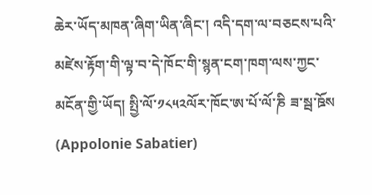ཆེར་ཡོད་མཁན་ཞིག་ཡིན་ཞིང་། འདི་དག་ལ་བཅངས་པའི་མཛེས་རྟོག་གི་ལྟ་བ་དེ་ཁོང་གི་སྙན་ངག་ཁག་ལས་ཀྱང་མངོན་གྱི་ཡོད། སྤྱི་ལོ་༡༨༥༢ལོར་ཁོང་ཨ་པོ་ལོ་ཎི ཟ་སྦ་ཋོས (Appolonie Sabatier)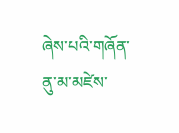ཞེས་པའི་གཞོན་ནུ་མ་མཛེས་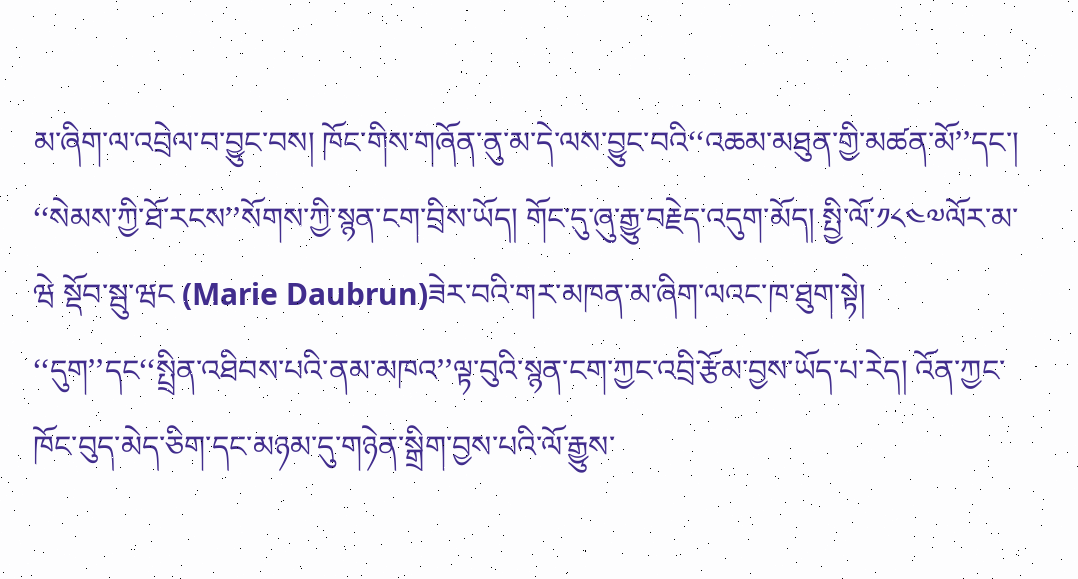མ་ཞིག་ལ་འབྲེལ་བ་བྱུང་བས། ཁོང་གིས་གཞོན་ནུ་མ་དེ་ལས་བྱུང་བའི‘‘འཆམ་མཐུན་གྱི་མཚན་མོ’’དང་། ‘‘སེམས་ཀྱི་ཐོ་རངས’’སོགས་ཀྱི་སྙན་ངག་བྲིས་ཡོད། གོང་དུ་ཞུ་རྒྱུ་བརྗེད་འདུག་མོད། སྤྱི་ལོ་༡༨༤༧ལོར་མ་ཝེ སྡོབ་སྦུ་ཝང (Marie Daubrun)ཟེར་བའི་གར་མཁན་མ་ཞིག་ལའང་ཁ་ཐུག་སྟེ། ‘‘དུག’’དང‘‘སྤྲིན་འཐིབས་པའི་ནམ་མཁའ’’ལྟ་བུའི་སྙན་ངག་ཀྱང་འབྲི་རྩོམ་བྱས་ཡོད་པ་རེད། འོན་ཀྱང་ཁོང་བུད་མེད་ཅིག་དང་མཉམ་དུ་གཉེན་སྒྲིག་བྱས་པའི་ལོ་རྒྱུས་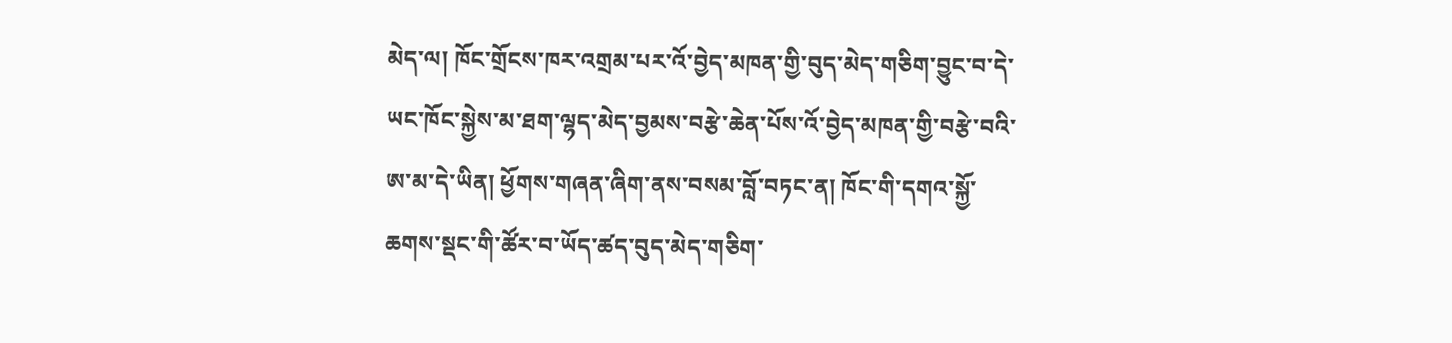མེད་ལ། ཁོང་གྲོངས་ཁར་འགྲམ་པར་འོ་བྱེད་མཁན་གྱི་བུད་མེད་གཅིག་བྱུང་བ་དེ་ཡང་ཁོང་སྐྱེས་མ་ཐག་ལྷད་མེད་བྱམས་བརྩེ་ཆེན་པོས་འོ་བྱེད་མཁན་གྱི་བརྩེ་བའི་ཨ་མ་དེ་ཡིན། ཕྱོགས་གཞན་ཞིག་ནས་བསམ་བློ་བཏང་ན། ཁོང་གི་དགའ་སྐྱོ་ཆགས་སྡང་གི་ཚོར་བ་ཡོད་ཚད་བུད་མེད་གཅིག་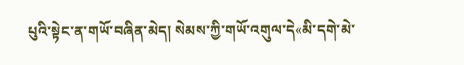པུའི་སྟེང་ན་གཡོ་བཞིན་མེད། སེམས་ཀྱི་གཡོ་འགུལ་དེ«མི་དགེ་མེ་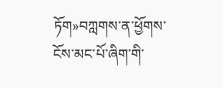ཏོག»བཀླགས་ན་ཕྱོགས་ངོས་མང་པོ་ཞིག་གི་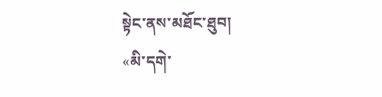སྟེང་ནས་མཐོང་ཐུབ།
«མི་དགེ་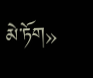མེ་ཏོག»